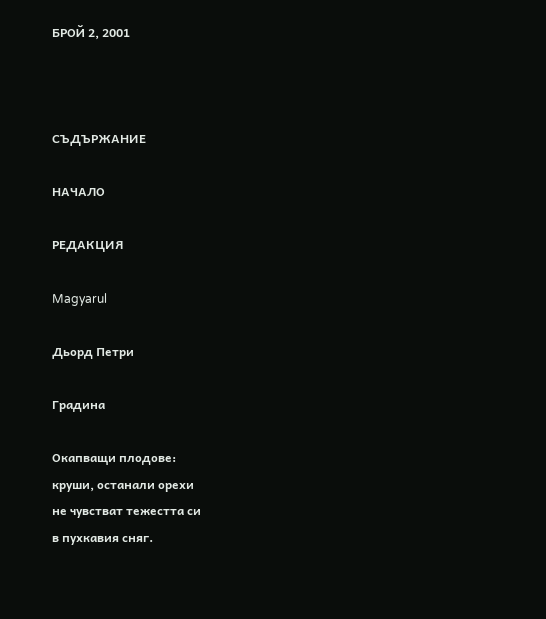БРОЙ 2, 2001



СЪДЪРЖАНИЕ

НАЧАЛО

РЕДАКЦИЯ

Magyarul

Дьорд Петри

Градина

Окапващи плодове:
круши, останали орехи
не чувстват тежестта си
в пухкавия сняг.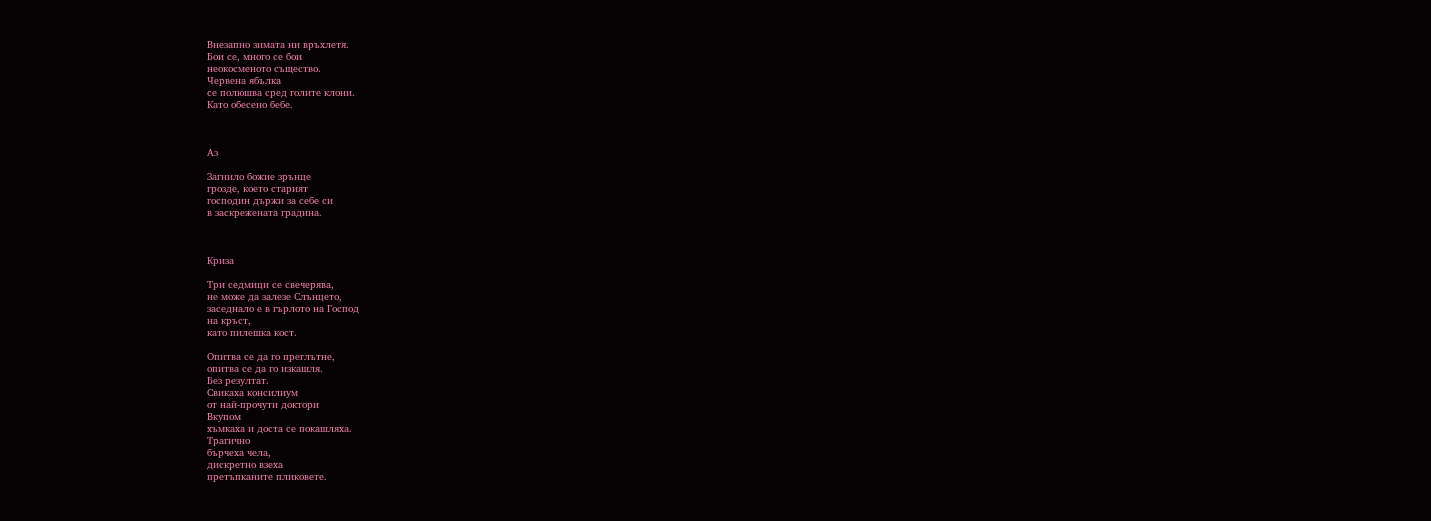Внезапно зимата ни връхлетя.
Бои се, много се бои
неокосменото същество.
Червена ябълка
се полюшва сред голите клони.
Като обесено бебе.



Аз

Загнило божие зрънце
грозде, което старият
господин държи за себе си
в заскрежената градина.



Криза

Три седмици се свечерява,
не може да залезе Слънцето,
заседнало е в гърлото на Господ
на кръст,
като пилешка кост.

Опитва се да го преглътне,
опитва се да го изкашля.
Без резултат.
Свикаха консилиум
от най-прочути доктори
Вкупом
хъмкаха и доста се покашляха.
Трагично
бърчеха чела,
дискретно взеха
претъпканите пликовете.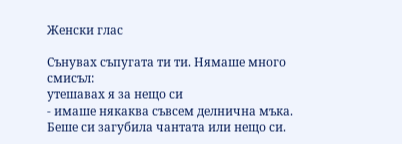Женски глас

Сънувах съпугата ти ти. Нямаше много смисъл:
утешавах я за нещо си
- имаше някаква съвсем делнична мъка.
Беше си загубила чантата или нещо си.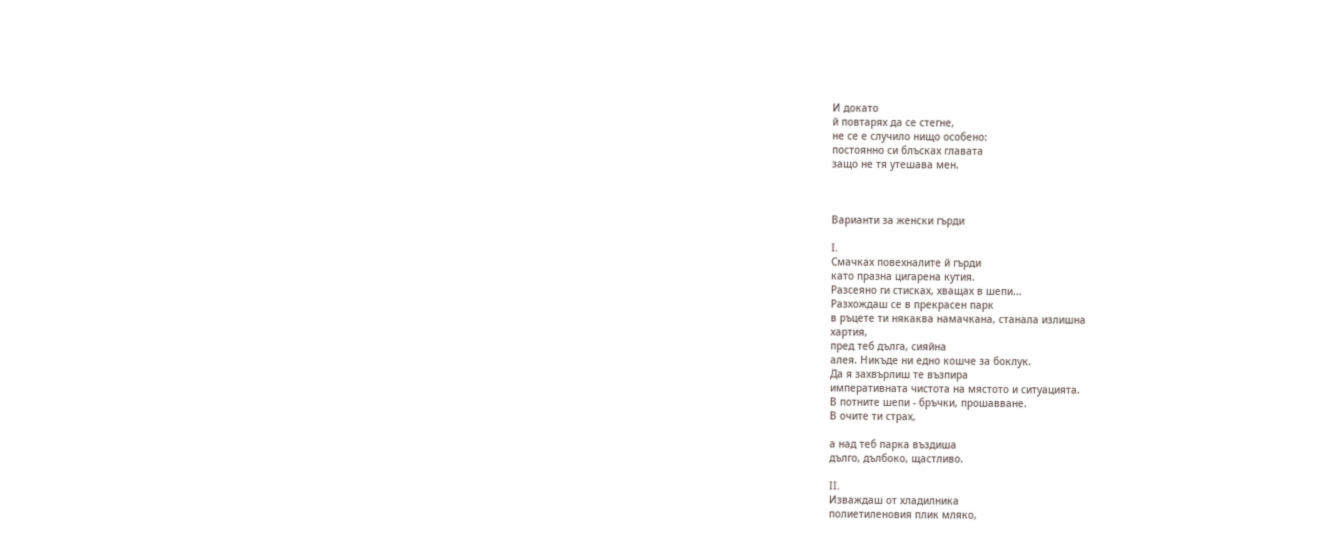И докато
й повтарях да се стегне,
не се е случило нищо особено:
постоянно си блъсках главата
защо не тя утешава мен.



Варианти за женски гърди

I.
Смачках повехналите й гърди
като празна цигарена кутия.
Разсеяно ги стисках, хващах в шепи...
Разхождаш се в прекрасен парк
в ръцете ти някаква намачкана, станала излишна
хартия,
пред теб дълга, сияйна
алея. Никъде ни едно кошче за боклук.
Да я захвърлиш те възпира
императивната чистота на мястото и ситуацията.
В потните шепи - бръчки, прошавване.
В очите ти страх,

а над теб парка въздиша
дълго, дълбоко, щастливо.

II.
Изваждаш от хладилника
полиетиленовия плик мляко,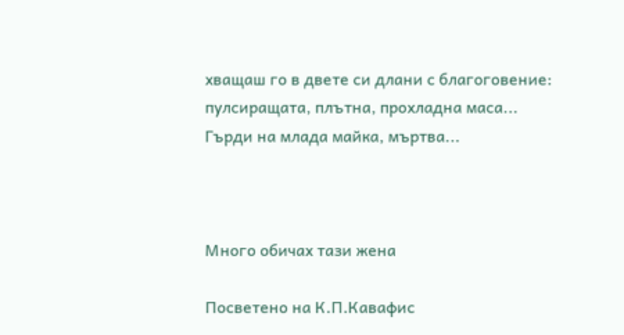хващаш го в двете си длани с благоговение:
пулсиращата, плътна, прохладна маса...
Гърди на млада майка, мъртва...



Много обичах тази жена

Посветено на К.П.Кавафис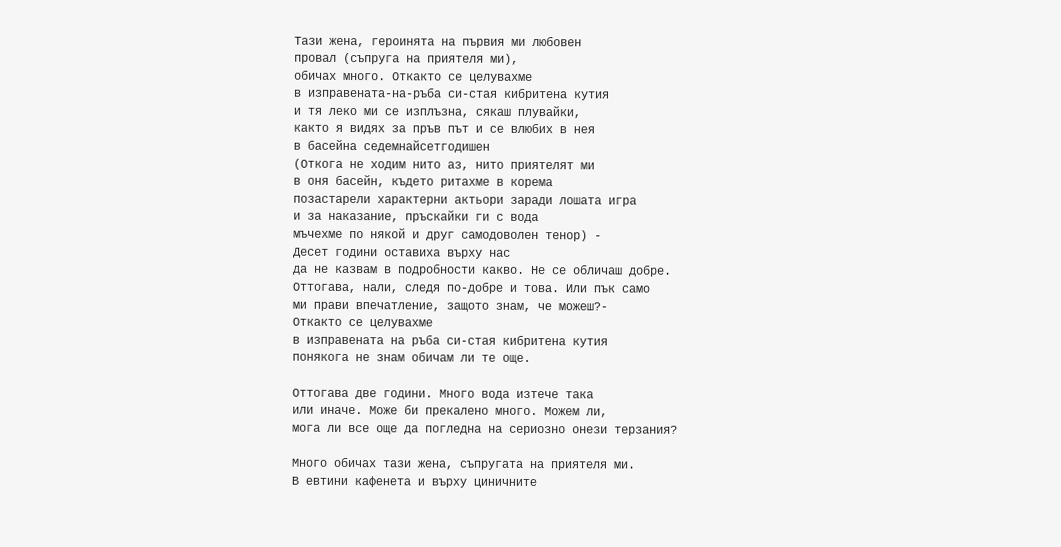Тази жена, героинята на първия ми любовен
провал (съпруга на приятеля ми),
обичах много. Откакто се целувахме
в изправената-на-ръба си-стая кибритена кутия
и тя леко ми се изплъзна, сякаш плувайки,
както я видях за пръв път и се влюбих в нея
в басейна седемнайсетгодишен
(Откога не ходим нито аз, нито приятелят ми
в оня басейн, където ритахме в корема
позастарели характерни актьори заради лошата игра
и за наказание, пръскайки ги с вода
мъчехме по някой и друг самодоволен тенор) -
Десет години оставиха върху нас
да не казвам в подробности какво. Не се обличаш добре.
Оттогава, нали, следя по-добре и това. Или пък само
ми прави впечатление, защото знам, че можеш?-
Откакто се целувахме
в изправената на ръба си-стая кибритена кутия
понякога не знам обичам ли те още.

Оттогава две години. Много вода изтече така
или иначе. Може би прекалено много. Можем ли,
мога ли все още да погледна на сериозно онези терзания?

Много обичах тази жена, съпругата на приятеля ми.
В евтини кафенета и върху циничните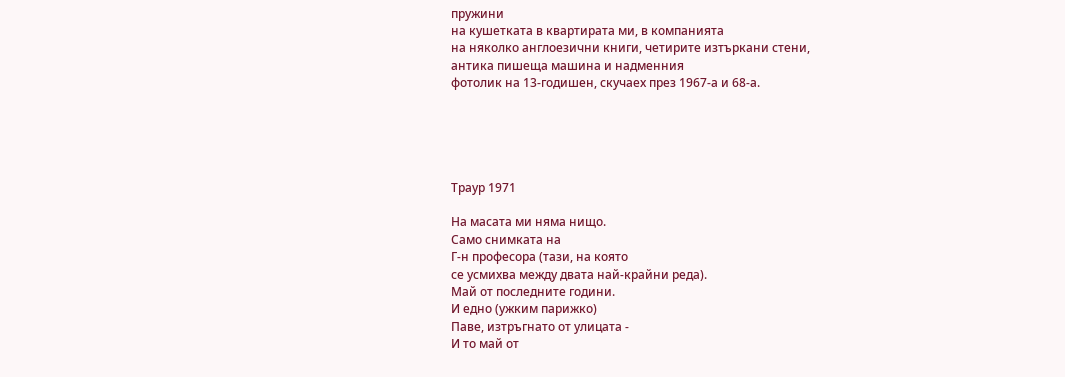пружини
на кушетката в квартирата ми, в компанията
на няколко англоезични книги, четирите изтъркани стени,
антика пишеща машина и надменния
фотолик на 13-годишен, скучаех през 1967-а и 68-а.





Траур 1971

На масата ми няма нищо.
Само снимката на
Г-н професора (тази, на която
се усмихва между двата най-крайни реда).
Май от последните години.
И едно (ужким парижко)
Паве, изтръгнато от улицата -
И то май от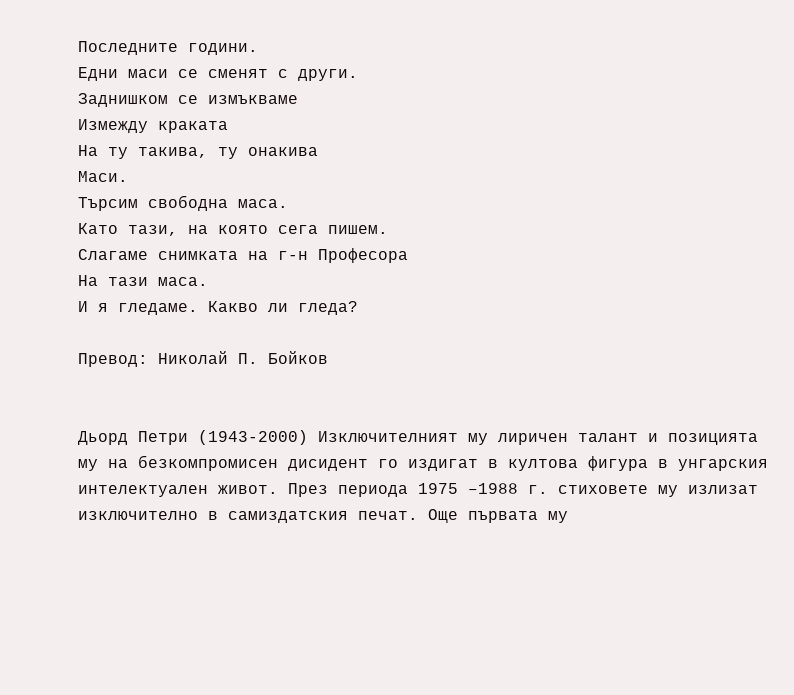Последните години.
Едни маси се сменят с други.
Заднишком се измъкваме
Измежду краката
На ту такива, ту онакива
Маси.
Търсим свободна маса.
Като тази, на която сега пишем.
Слагаме снимката на г-н Професора
На тази маса.
И я гледаме. Какво ли гледа?

Превод: Николай П. Бойков


Дьорд Петри (1943-2000) Изключителният му лиричен талант и позицията му на безкомпромисен дисидент го издигат в култова фигура в унгарския интелектуален живот. През периода 1975 –1988 г. стиховете му излизат изключително в самиздатския печат. Още първата му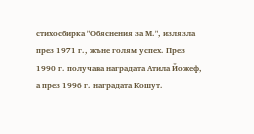стихосбирка "Обяснения за М.", излязла през 1971 г., жъне голям успех. През 1990 г. получава наградата Атила Йожеф, а през 1996 г. наградата Кошут.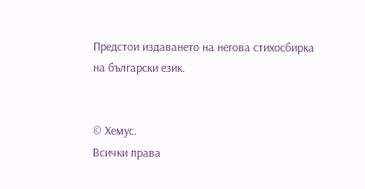Предстои издаването на негова стихосбирка на български език.


© Хемус.
Всички права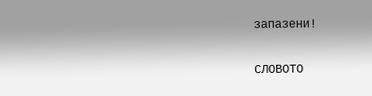запазени!

СЛОВОТО